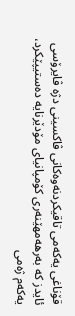قۆناغی یەکەمی تاقیکردنەوەکانی ڤاکسینی دژە ڤایرۆسی ئایدز کە بەرهەمهێنەری کۆمپانیای مۆدێرنایە دەستیپێکرد، یەکەم ژەمی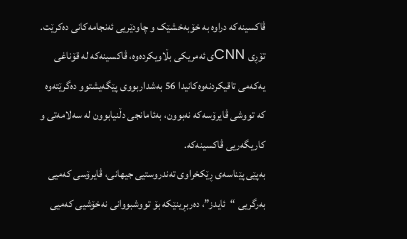ڤاکسینەکە دراوە بە خۆبەخشێک و چاودێریی ئەنجامەکانی دەکرێت.
تۆڕی CNNی ئەمریکی بڵاویکردەوە، ڤاکسینەکە لە قۆناغی یەکەمی تاقیکردنەوەکانیدا 56 بەشداربووی پێگەیشتوو دەگرێتەوە کە تووشی ڤایرۆسەکە نەبوون، بەئامانجی دڵنیابوون لە سەلامەتی و کاریگەریی ڤاکسینەکە.
بەپێی پێناسەی ڕێکخراوی تەندروستیی جیهانی، ڤایرۆسی کەمیی بەرگریی “ئایدز”، دەربڕینێکە بۆ تووشبووانی نەخۆشیی کەمیی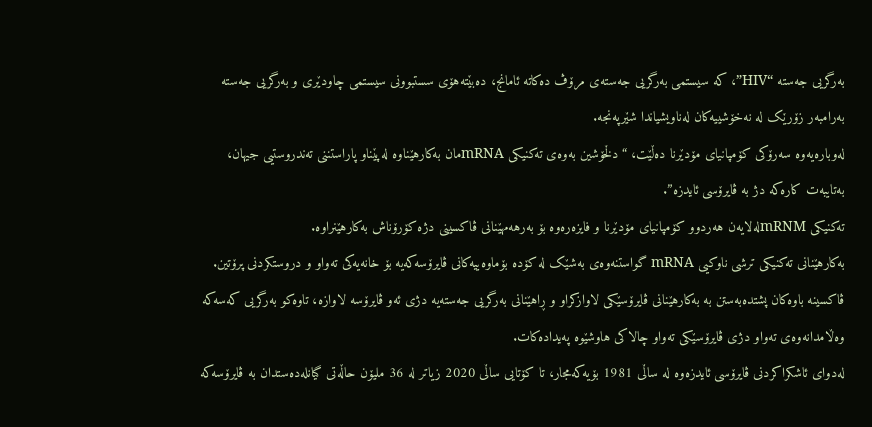بەرگریی جەستە “HIV”، کە سیستمی بەرگریی جەستەی مرۆڤ دەکاتە ئامانج، دەبێتەهۆی سستبوونی سیستمی چاودێری و بەرگریی جەستە بەرامبەر زۆرێک لە نەخۆشییەکان لەناویشیاندا شێرپەنجە.
لەوبارەیەوە سەرۆکی کۆمپانیای مۆدێرنا دەڵێت، “دڵخۆشین بەوەی تەکنیکی mRNAمان بەکارهێناوە لەپێناو پاراستننی تەندروستیی جیهان، بەتایبەت کارەکە دژ بە ڤایرۆسی ئایدزە”.
تەکنیکی mRNMلەلایەن هەردوو کۆمپانیای مۆدێرنا و فایزەرەوە بۆ بەرهەمهێنانی ڤاکسینی دژە کۆرۆناش بەکارهێنراوە.
بەکارهێنانی تەکنیکی ترشی ناوکیی mRNA گواستنەوەی بەشێک لە کۆدە بۆماوەییەکانی ڤایرۆسەکەیە بۆ خانەیەکی تەواو و دروستکردنی پرۆتین.
ڤاکسینە باوەكان پشتدەبەستن بە بەکارهێنانی ڤایرۆسێکی لاوازکراو و ڕاهێنانی بەرگریی جەستەیە دژی ئەو ڤایرۆسە لاوازە، تاوەکو بەرگریی کەسەکە وەڵامدانەوەی تەواو دژی ڤایرۆسێکی تەواو چالاکی هاوشێوە پەیدادەکات.
لەدوای ئاشکراکردنی ڤایرۆسی ئایدزەوە لە ساڵی 1981 بۆیەکەمجار، تا کۆتایی ساڵی 2020 زیاتر لە 36 ملیۆن حاڵەتی گیانلەدەستدان بە ڤایرۆسەکە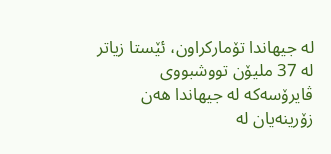لە جیهاندا تۆمارکراون، ئێستا زیاتر لە 37 ملیۆن تووشبووی ڤایرۆسەکە لە جیهاندا هەن زۆرینەیان لە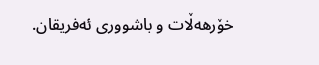خۆرهەڵات و باشووری ئەفریقان.